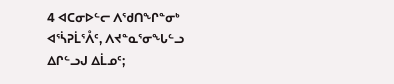4 ᐊᑕᓂᐅᓪᓕ ᐱᖁᑎᖏᓐᓂᒃ ᐊᕐᓵᕈᒫᕐᐰᑦ, ᐱᔪᓐᓇᕐᓂᖓᓪᓗ ᐃᒋᓪᓗᒍ ᐃᒫᓄᑦ;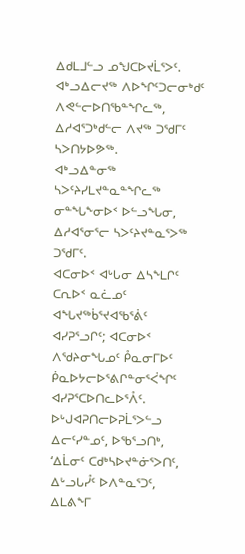ᐃᑯᒪᒧᓪᓗ ᓄᖑᑕᐅᔪᒫᕐᐳᑦ.
ᐊᒃᓗᐃᓕᔪᖅ ᐱᐅᖏᑦᑐᓕᓂᒃᑯᑦ ᐱᕙᓪᓕᐅᑎᖃᓐᖏᓚᖅ, ᐃᓱᐊᕐᑐᒃᑯᓪᓕ ᐱᔪᖅ ᑐᖁᒥᑦ ᓴᐳᑎᔭᐅᕗᖅ.
ᐊᒃᓗᐃᓐᓂᖅ ᓴᐳᑦᔨᓯᒪᔪᓐᓇᓐᖏᓚᖅ ᓂᓐᖓᖕᓂᐅᑉ ᐅᓪᓗᖓᓂ, ᐃᓱᐊᕐᓂᕐᓕ ᓴᐳᑦᔨᔪᓐᓇᕐᐳᖅ ᑐᖁᒥᑦ.
ᐊᑕᓂᐅᑉ ᐊᒡᒐᓂ ᐃᓴᖕᒪᒋᑦ ᑕᕆᐅᑉ ᓇᓛᓄᑦ ᐊᖓᔪᖅᑳᕐᔪᐊᖃᕐᕖᑦ ᐊᓯᕈᕐᓗᒋᑦ; ᐊᑕᓂᐅᑉ ᐱᖁᔨᓂᖓᓄᑦ ᑬᓇᓂᒥᐅᑦ ᑮᓇᐅᔭᓕᐅᕐᕕᒋᓐᓂᕐᐹᖏᑦ ᐊᓯᕈᕐᑕᐅᑎᓚᐅᕐᐰᑦ.
ᐅᒡᒍᐊᕈᑎᓕᐅᕈᒫᕐᐳᓪᓗ ᐃᓕᑦᓯᓐᓄᑦ, ᐅᖃᕐᓗᑎᒃ, ‘ᐃᒫᓂᑦ ᑕᑯᒃᓴᐅᔪᓐᓃᕐᐳᑎᑦ, ᐃᒡᓗᒐᓮᑦ ᐅᐱᓐᓇᕐᑐᑦ, ᐃᒪᕕᖕᒥ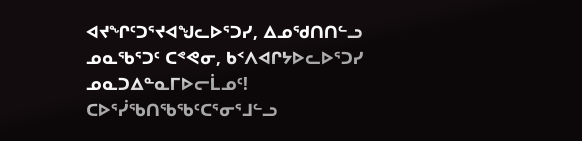ᐊᔪᖏᑦᑐᕐᔪᐊᖑᓚᐅᕐᑐᓯ, ᐃᓄᖁᑎᑎᓪᓗ ᓄᓇᖃᕐᑐᑦ ᑕᕝᕙᓂ, ᑲᑉᐱᐊᒋᔭᐅᓚᐅᕐᑐᓯ ᓄᓇᑐᐃᓐᓇᒥᐅᓕᒫᓄᑦ!
ᑕᐅᕐᓰᖃᑎᖃᖃᑦᑕᕐᓂᕐᒧᓪᓗ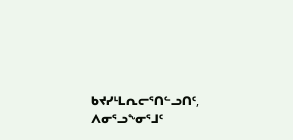ᑲᔪᓯᒻᒪᕆᓕᕐᑎᓪᓗᑎᑦ, ᐱᓂᕐᓗᖕᓂᕐᒧᑦ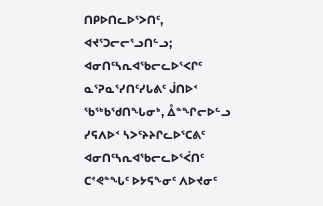ᑎᑭᐅᑎᓚᐅᕐᐳᑎᑦ, ᐊᔪᕐᑐᓕᓕᕐᓗᑎᓪᓗ; ᐊᓂᑎᑦᓴᕆᐊᖃᓕᓚᐅᕐᐸᒋᑦ ᓇᕐᕈᓇᕐᓯᑎᑦᓯᒐᕕᑦ ᒎᑎᐅᑉ ᖃᖅᑲᖁᑎᖓᓂᒃ, ᐂᓐᖏᓕᐅᓪᓗ ᓯᕋᐱᐅᑉ ᓴᐳᑦᔨᔨᒋᓚᐅᕐᑕᕕᑦ ᐊᓂᑎᑦᓴᕆᐊᖃᓕᓚᐅᕐᐹᑎᑦ ᑕᕝᕙᓐᖓᑦ ᐅᔭᕋᖕᓂᑦ ᐱᐅᔪᓂᑦ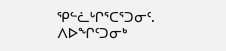ᕿᓪᓛᒡᒋᕐᑕᕐᑐᓂᑦ.
ᐱᐅᖏᑦᑐᓂᒃ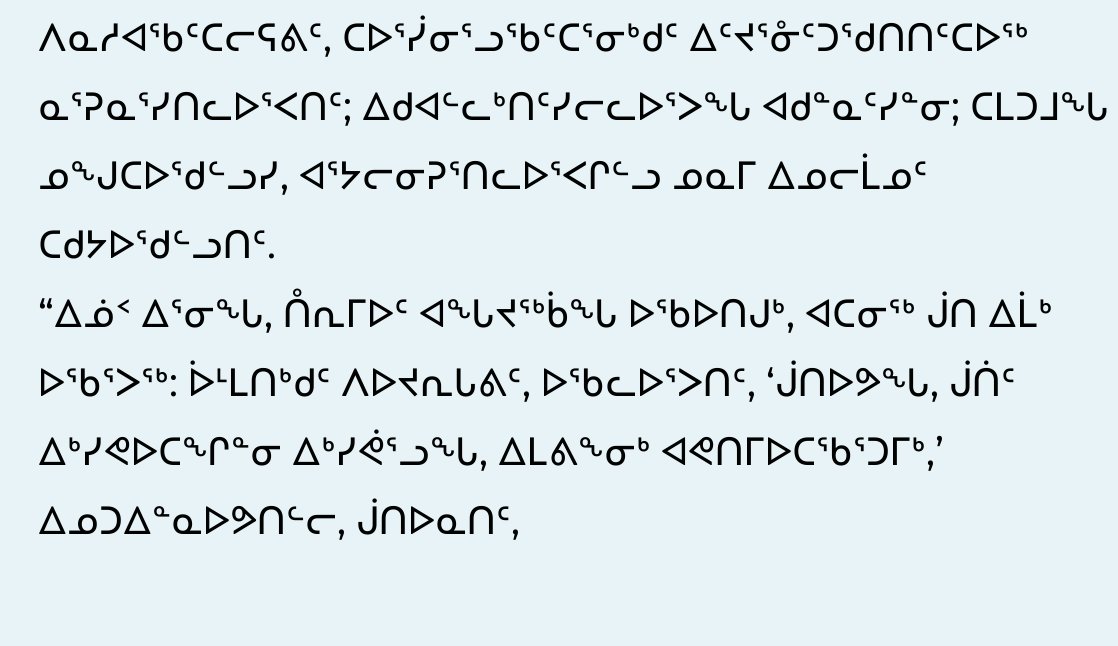ᐱᓇᓱᐊᖃᑦᑕᓕᕋᕕᑦ, ᑕᐅᕐᓰᓂᕐᓗᖃᑦᑕᕐᓂᒃᑯᑦ ᐃᑦᔪᕐᓁᑦᑐᖁᑎᑎᑦᑕᐅᖅ ᓇᕐᕈᓇᕐᓯᑎᓚᐅᕐᐸᑎᑦ; ᐃᑯᐊᓪᓚᒃᑎᑦᓯᓕᓚᐅᕐᐳᖓ ᐊᑯᓐᓇᑦᓯᓐᓂ; ᑕᒪᑐᒧᖓ ᓄᖑᑕᐅᖁᓪᓗᓯ, ᐊᕐᔭᓕᓂᕈᕐᑎᓚᐅᕐᐸᒋᓪᓗ ᓄᓇᒥ ᐃᓄᓕᒫᓄᑦ ᑕᑯᔭᐅᖁᓪᓗᑎᑦ.
“ᐃᓅᑉ ᐃᕐᓂᖓ, ᑍᕆᒥᐅᑦ ᐊᖓᔪᖅᑳᖓ ᐅᖃᐅᑎᒍᒃ, ᐊᑕᓂᖅ ᒎᑎ ᐃᒫᒃ ᐅᖃᕐᐳᖅ: ᐆᒻᒪᑎᒃᑯᑦ ᐱᐅᔪᕆᒐᕕᑦ, ᐅᖃᓚᐅᕐᐳᑎᑦ, ‘ᒎᑎᐅᕗᖓ, ᒎᑏᑦ ᐃᒃᓯᕙᐅᑕᖏᓐᓂ ᐃᒃᓯᕚᕐᓗᖓ, ᐃᒪᕕᖕᓂᒃ ᐊᕙᑎᒥᐅᑕᖃᕐᑐᒥᒃ,’ ᐃᓄᑐᐃᓐᓇᐅᕗᑎᓪᓕ, ᒎᑎᐅᓇᑎᑦ,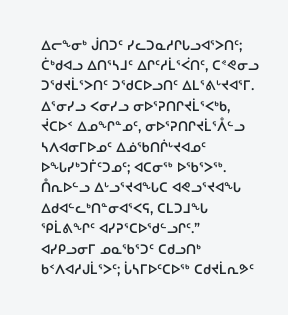ᐃᓕᖕᓂᒃ ᒎᑎᑐᑦ ᓯᓚᑐᓇᓱᒋᒐᓗᐊᕐᐳᑎᑦ;
ᑖᒃᑯᐊᓗ ᐃᑎᕐᓴᒧᑦ ᐃᒋᑦᓱᒫᕐᐹᑎᑦ, ᑕᕝᕙᓂᓗ ᑐᖁᔪᒫᕐᐳᑎᑦ ᑐᖁᑕᐅᓗᑎᑦ ᐃᒪᕐᕕᒡᔪᐊᕐᒥ.
ᐃᕐᓂᓯᓗ ᐸᓂᓯᓗ ᓂᐅᕐᕈᑎᒋᔪᒫᕐᐸᒃᑲ, ᔫᑕᐅᑉ ᐃᓄᖏᓐᓄᑦ, ᓂᐅᕐᕈᑎᒋᔪᒫᕐᐰᓪᓗ ᓴᐱᐊᓂᒥᐅᓄᑦ ᐃᓅᖃᑎᒌᒡᔪᐊᓄᑦ ᐅᖓᓯᒃᑐᒦᑦᑐᓄᑦ; ᐊᑕᓂᖅ ᐅᖃᕐᐳᖅ.
ᑍᕆᐅᓪᓗ ᐃᒡᓗᕐᔪᐊᖓᑕ ᐊᕙᓗᕐᔪᐊᖓ ᐃᑯᐊᓪᓚᒃᑎᓐᓂᐊᕐᐸᕋ, ᑕᒪᑐᒧᖓ ᕿᒫᕕᖏᑦ ᐊᓯᕈᕐᑕᐅᖁᓪᓗᒋᑦ.”
ᐊᓯᑭᓗᓂᒥ ᓄᓇᖃᕐᑐᑦ ᑕᑯᓗᑎᒃ ᑲᑉᐱᐊᓱᒍᒫᕐᐳᑦ; ᒑᓴᒥᐅᑦᑕᐅᖅ ᑕᑯᔪᒫᕆᕗᑦ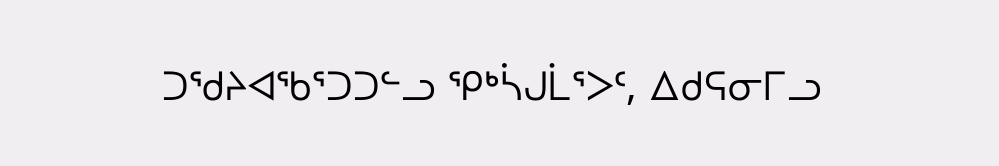ᑐᖁᔨᐊᖃᕐᑐᑐᓪᓗ ᕿᒃᓵᒍᒫᕐᐳᑦ, ᐃᑯᕋᓂᒥᓗ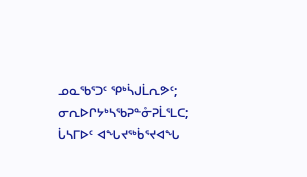ᓄᓇᖃᕐᑐᑦ ᕿᒃᓵᒍᒫᕆᕗᑦ; ᓂᕆᐅᒋᔭᒃᓴᖃᕈᓐᓁᕈᒫᕐᒪᑕ; ᒑᓴᒥᐅᑦ ᐊᖓᔪᖅᑳᕐᔪᐊᖓ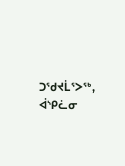ᑐᖁᔪᒫᕐᐳᖅ, ᐋᔅᑭᓛᓂ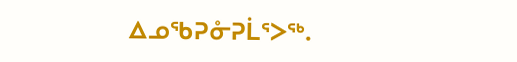ᐃᓄᖃᕈᓁᕈᒫᕐᐳᖅ.